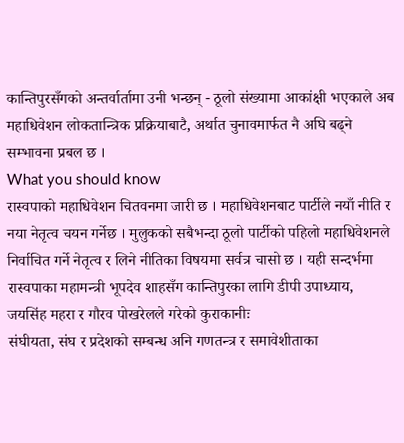कान्तिपुरसँगको अन्तर्वार्तामा उनी भन्छन् - ठूलो संख्यामा आकांक्षी भएकाले अब महाधिवेशन लोकतान्त्रिक प्रक्रियाबाटै, अर्थात चुनावमार्फत नै अघि बढ्ने सम्भावना प्रबल छ ।
What you should know
रास्वपाको महाधिवेशन चितवनमा जारी छ । महाधिवेशनबाट पार्टीले नयाँ नीति र नया नेतृत्व चयन गर्नेछ । मुलुकको सबैभन्दा ठूलो पार्टीको पहिलो महाधिवेशनले निर्वाचित गर्ने नेतृत्व र लिने नीतिका विषयमा सर्वत्र चासो छ । यही सन्दर्भमा रास्वपाका महामन्त्री भूपदेव शाहसँग कान्तिपुरका लागि डीपी उपाध्याय, जयसिंह महरा र गौरव पोखरेलले गरेको कुराकानीः
संघीयता, संघ र प्रदेशको सम्बन्ध अनि गणतन्त्र र समावेशीताका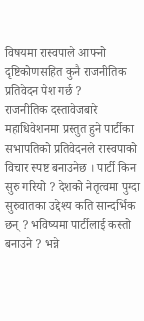विषयमा रास्वपाले आफ्नो दृष्टिकोणसहित कुनै राजनीतिक प्रतिवेदन पेश गर्छ ?
राजनीतिक दस्तावेजबारे महाधिवेशनमा प्रस्तुत हुने पार्टीका सभापतिको प्रतिवेदनले रास्वपाको विचार स्पष्ट बनाउनेछ । पार्टी किन सुरु गरियो ? देशको नेतृत्वमा पुग्दा सुरुवातका उद्देश्य कति सान्दर्भिक छन् ? भविष्यमा पार्टीलाई कस्तो बनाउने ? भन्ने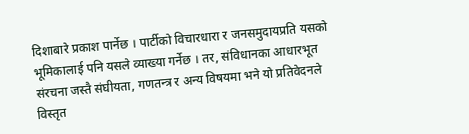दिशाबारे प्रकाश पार्नेछ । पार्टीको विचारधारा र जनसमुदायप्रति यसको भूमिकालाई पनि यसले व्याख्या गर्नेछ । तर, संविधानका आधारभूत संरचना जस्तै संघीयता, गणतन्त्र र अन्य विषयमा भने यो प्रतिवेदनले विस्तृत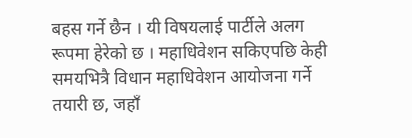बहस गर्ने छैन । यी विषयलाई पार्टीले अलग रूपमा हेरेको छ । महाधिवेशन सकिएपछि केही समयभित्रै विधान महाधिवेशन आयोजना गर्ने तयारी छ, जहाँ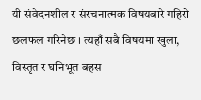यी संवेदनशील र संरचनात्मक विषयबारे गहिरो छलफल गरिनेछ । त्यहाँ सबै विषयमा खुला, विस्तृत र घनिभूत बहस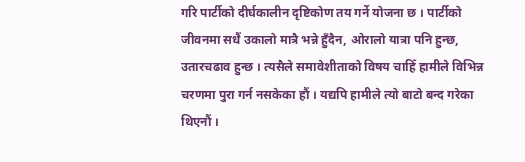गरि पार्टीको दीर्घकालीन दृष्टिकोण तय गर्ने योजना छ । पार्टीको जीवनमा सधैं उकालो मात्रै भन्ने हुँदैन, ओरालो यात्रा पनि हुन्छ, उतारचढाव हुन्छ । त्यसैले समावेशीताको विषय चाहिँ हामीले विभिन्न चरणमा पुरा गर्न नसकेका हौं । यद्यपि हामीले त्यो बाटो बन्द गरेका थिएनौं ।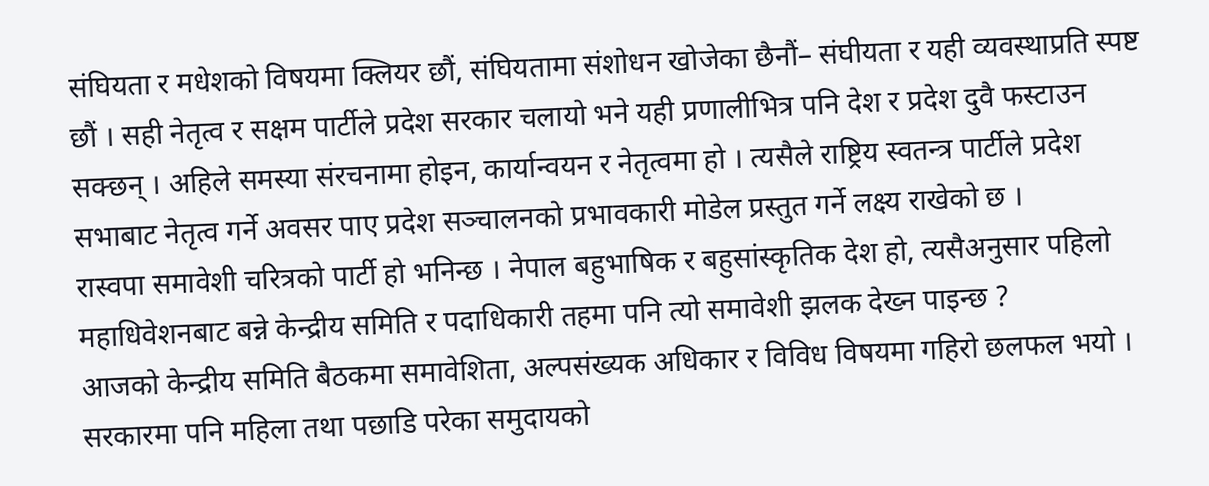संघियता र मधेशको विषयमा क्लियर छौं, संघियतामा संशोधन खोजेका छैनौं– संघीयता र यही व्यवस्थाप्रति स्पष्ट छौं । सही नेतृत्व र सक्षम पार्टीले प्रदेश सरकार चलायो भने यही प्रणालीभित्र पनि देश र प्रदेश दुवै फस्टाउन सक्छन् । अहिले समस्या संरचनामा होइन, कार्यान्वयन र नेतृत्वमा हो । त्यसैले राष्ट्रिय स्वतन्त्र पार्टीले प्रदेश सभाबाट नेतृत्व गर्ने अवसर पाए प्रदेश सञ्चालनको प्रभावकारी मोडेल प्रस्तुत गर्ने लक्ष्य राखेको छ ।
रास्वपा समावेशी चरित्रको पार्टी हो भनिन्छ । नेपाल बहुभाषिक र बहुसांस्कृतिक देश हो, त्यसैअनुसार पहिलो महाधिवेशनबाट बन्ने केन्द्रीय समिति र पदाधिकारी तहमा पनि त्यो समावेशी झलक देख्न पाइन्छ ?
आजको केन्द्रीय समिति बैठकमा समावेशिता, अल्पसंख्यक अधिकार र विविध विषयमा गहिरो छलफल भयो । सरकारमा पनि महिला तथा पछाडि परेका समुदायको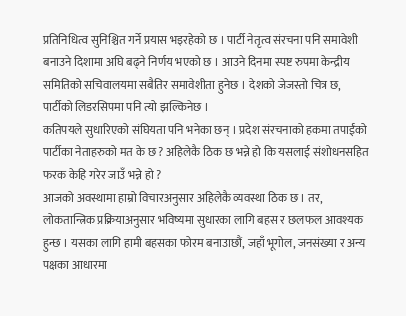प्रतिनिधित्व सुनिश्चित गर्ने प्रयास भइरहेको छ । पार्टी नेतृत्व संरचना पनि समावेशी बनाउने दिशामा अघि बढ्ने निर्णय भएको छ । आउने दिनमा स्पष्ट रुपमा केन्द्रीय समितिको सचिवालयमा सबैतिर समावेशीता हुनेछ । देशको जेजस्तो चित्र छ, पार्टीको लिडरसिपमा पनि त्यो झल्किनेछ ।
कतिपयले सुधारिएको संघियता पनि भनेका छन् । प्रदेश संरचनाको हकमा तपाईंको पार्टीका नेताहरुको मत के छ ? अहिलेकै ठिक छ भन्ने हो कि यसलाई संशोधनसहित फरक केहि गरेर जाउँ भन्ने हो ?
आजको अवस्थामा हाम्रो विचारअनुसार अहिलेकै व्यवस्था ठिक छ । तर, लोकतान्त्रिक प्रक्रियाअनुसार भविष्यमा सुधारका लागि बहस र छलफल आवश्यक हुन्छ । यसका लागि हामी बहसका फोरम बनाउाछौं, जहाँ भूगोल, जनसंख्या र अन्य पक्षका आधारमा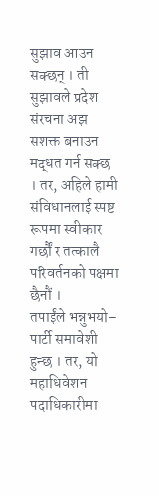सुझाव आउन सक्छन् । ती सुझावले प्रदेश संरचना अझ सशक्त बनाउन मद्धत गर्न सक्छ । तर, अहिले हामी संविधानलाई स्पष्ट रूपमा स्वीकार गर्छौं र तत्कालै परिवर्तनको पक्षमा छैनौं ।
तपाईंले भन्नुभयो– पार्टी समावेशी हुन्छ । तर, यो महाधिवेशन पदाधिकारीमा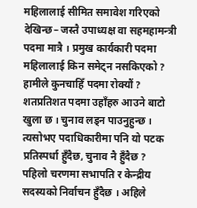महिलालाई सीमित समावेश गरिएको देखिन्छ– जस्तै उपाध्यक्ष वा सहमहामन्त्री पदमा मात्रै । प्रमुख कार्यकारी पदमा महिलालाई किन समेट्न नसकिएको ?
हामीले कुनचाहिँ पदमा रोक्यौं ? शतप्रतिशत पदमा उहाँहरु आउने बाटो खुला छ । चुनाव लड्न पाउनुहुन्छ ।
त्यसोभए पदाधिकारीमा पनि यो पटक प्रतिस्पर्धा हुँदैछ, चुनाव नै हुँदैछ ?
पहिलो चरणमा सभापति र केन्द्रीय सदस्यको निर्वाचन हुँदैछ । अहिले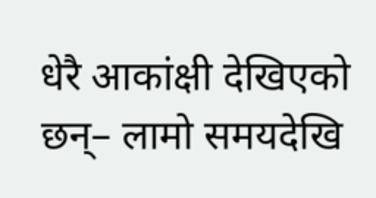धेरै आकांक्षी देखिएको छन्– लामो समयदेखि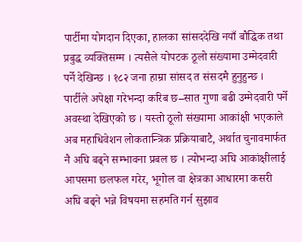पार्टीमा योगदान दिएका, हालका सांसददेखि नयाँ बौद्धिक तथा प्रबुद्ध व्यक्तिसम्म । त्यसैले योपटक ठूलो संख्यामा उम्मेदवारी पर्ने देखिन्छ । १८२ जना हाम्रा सांसद त संसदमै हुनुहुन्छ । पार्टीले अपेक्षा गरेभन्दा करिब छ–सात गुणा बढी उम्मेदवारी पर्ने अवस्था देखिएको छ । यस्तो ठूलो संख्यामा आकांक्षी भएकाले अब महाधिवेशन लोकतान्त्रिक प्रक्रियाबाटै, अर्थात चुनावमार्फत नै अघि बढ्ने सम्भावना प्रबल छ । त्योभन्दा अघि आकांक्षीलाई आपसमा छलफल गरेर, भूगोल वा क्षेत्रका आधारमा कसरी अघि बढ्ने भन्ने विषयमा सहमति गर्न सुझाव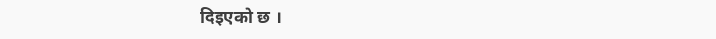दिइएको छ ।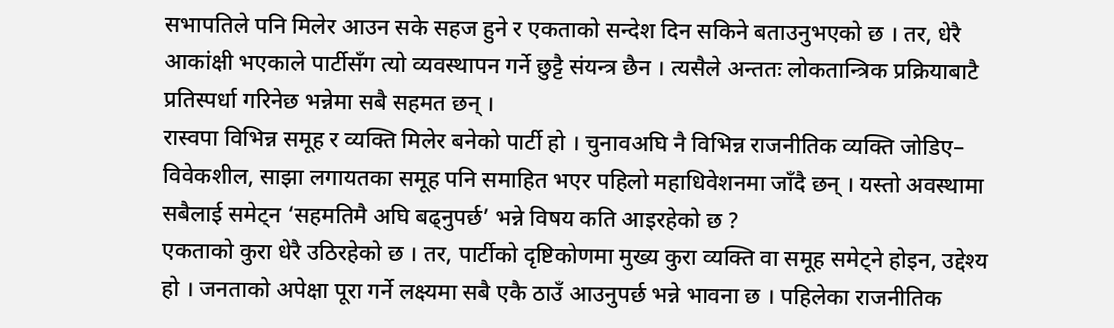सभापतिले पनि मिलेर आउन सके सहज हुने र एकताको सन्देश दिन सकिने बताउनुभएको छ । तर, धेरै आकांक्षी भएकाले पार्टीसँग त्यो व्यवस्थापन गर्ने छुट्टै संयन्त्र छैन । त्यसैले अन्ततः लोकतान्त्रिक प्रक्रियाबाटै प्रतिस्पर्धा गरिनेछ भन्नेमा सबै सहमत छन् ।
रास्वपा विभिन्न समूह र व्यक्ति मिलेर बनेको पार्टी हो । चुनावअघि नै विभिन्न राजनीतिक व्यक्ति जोडिए– विवेकशील, साझा लगायतका समूह पनि समाहित भएर पहिलो महाधिवेशनमा जाँदै छन् । यस्तो अवस्थामा सबैलाई समेट्न ‘सहमतिमै अघि बढ्नुपर्छ’ भन्ने विषय कति आइरहेको छ ?
एकताको कुरा धेरै उठिरहेको छ । तर, पार्टीको दृष्टिकोणमा मुख्य कुरा व्यक्ति वा समूह समेट्ने होइन, उद्देश्य हो । जनताको अपेक्षा पूरा गर्ने लक्ष्यमा सबै एकै ठाउँ आउनुपर्छ भन्ने भावना छ । पहिलेका राजनीतिक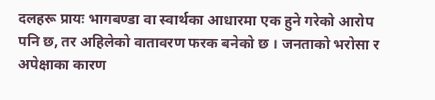दलहरू प्रायः भागबण्डा वा स्वार्थका आधारमा एक हुने गरेको आरोप पनि छ, तर अहिलेको वातावरण फरक बनेको छ । जनताको भरोसा र अपेक्षाका कारण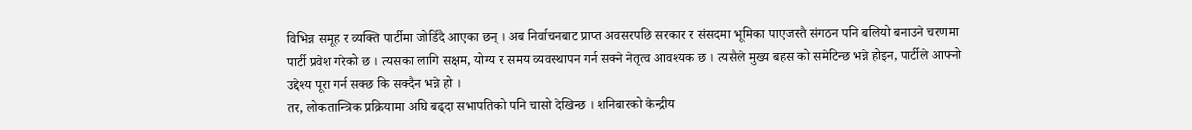विभिन्न समूह र व्यक्ति पार्टीमा जोडिँदै आएका छन् । अब निर्वाचनबाट प्राप्त अवसरपछि सरकार र संसदमा भूमिका पाएजस्तै संगठन पनि बलियो बनाउने चरणमा पार्टी प्रवेश गरेको छ । त्यसका लागि सक्षम, योग्य र समय व्यवस्थापन गर्न सक्ने नेतृत्व आवश्यक छ । त्यसैले मुख्य बहस को समेटिन्छ भन्ने होइन, पार्टीले आफ्नो उद्देश्य पूरा गर्न सक्छ कि सक्दैन भन्ने हो ।
तर, लोकतान्त्रिक प्रक्रियामा अघि बढ्दा सभापतिको पनि चासो देखिन्छ । शनिबारको केन्द्रीय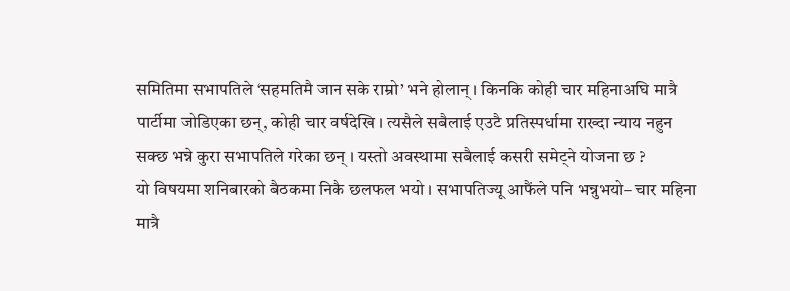समितिमा सभापतिले ‘सहमतिमै जान सके राम्रो’ भने होलान् । किनकि कोही चार महिनाअघि मात्रै पार्टीमा जोडिएका छन्, कोही चार वर्षदेखि । त्यसैले सबैलाई एउटै प्रतिस्पर्धामा राख्दा न्याय नहुन सक्छ भन्ने कुरा सभापतिले गरेका छन् । यस्तो अवस्थामा सबैलाई कसरी समेट्ने योजना छ ?
यो विषयमा शनिबारको बैठकमा निकै छलफल भयो । सभापतिज्यू आफैंले पनि भन्नुभयो– चार महिना मात्रै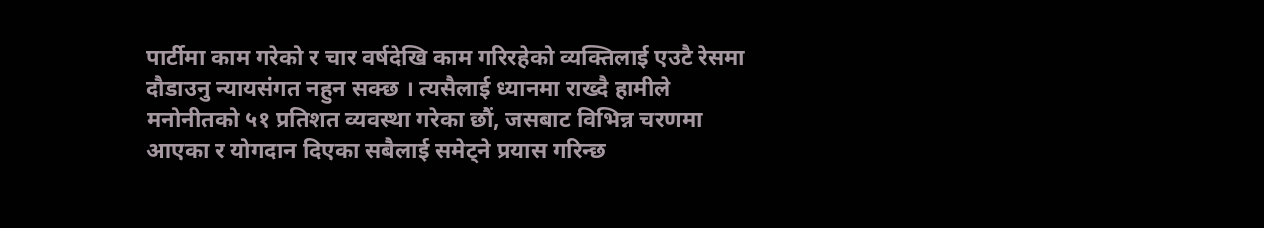पार्टीमा काम गरेको र चार वर्षदेखि काम गरिरहेको व्यक्तिलाई एउटै रेसमा दौडाउनु न्यायसंगत नहुन सक्छ । त्यसैलाई ध्यानमा राख्दै हामीले मनोनीतको ५१ प्रतिशत व्यवस्था गरेका छौं, जसबाट विभिन्न चरणमा आएका र योगदान दिएका सबैलाई समेट्ने प्रयास गरिन्छ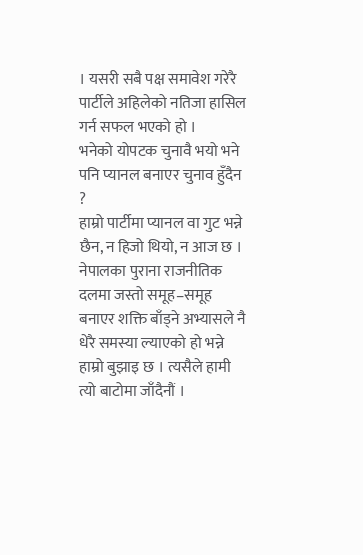। यसरी सबै पक्ष समावेश गरेरै पार्टीले अहिलेको नतिजा हासिल गर्न सफल भएको हो ।
भनेको योपटक चुनावै भयो भने पनि प्यानल बनाएर चुनाव हुँदैन ?
हाम्रो पार्टीमा प्यानल वा गुट भन्ने छैन, न हिजो थियो, न आज छ । नेपालका पुराना राजनीतिक दलमा जस्तो समूह–समूह बनाएर शक्ति बाँड्ने अभ्यासले नै धेरै समस्या ल्याएको हो भन्ने हाम्रो बुझाइ छ । त्यसैले हामी त्यो बाटोमा जाँदैनौं ।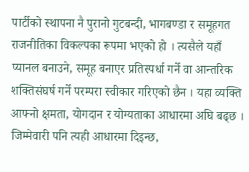पार्टीको स्थापना नै पुरानो गुटबन्दी, भागबण्डा र समूहगत राजनीतिका विकल्पका रूपमा भएको हो । त्यसैले यहाँ प्यानल बनाउने, समूह बनाएर प्रतिस्पर्धा गर्ने वा आन्तरिक शक्तिसंघर्ष गर्ने परम्परा स्वीकार गरिएको छैन । यहा व्यक्ति आफ्नो क्षमता, योगदान र योग्यताका आधारमा अघि बढ्छ । जिम्मेवारी पनि त्यही आधारमा दिइन्छ,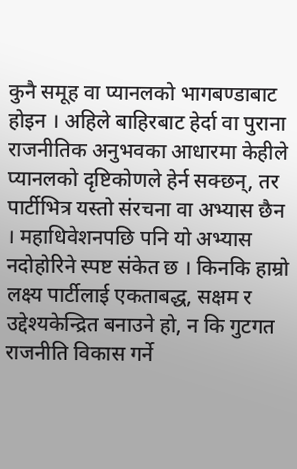कुनै समूह वा प्यानलको भागबण्डाबाट होइन । अहिले बाहिरबाट हेर्दा वा पुराना राजनीतिक अनुभवका आधारमा केहीले प्यानलको दृष्टिकोणले हेर्न सक्छन्, तर पार्टीभित्र यस्तो संरचना वा अभ्यास छैन । महाधिवेशनपछि पनि यो अभ्यास नदोहोरिने स्पष्ट संकेत छ । किनकि हाम्रो लक्ष्य पार्टीलाई एकताबद्ध, सक्षम र उद्देश्यकेन्द्रित बनाउने हो, न कि गुटगत राजनीति विकास गर्ने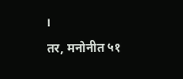।
तर, मनोनीत ५१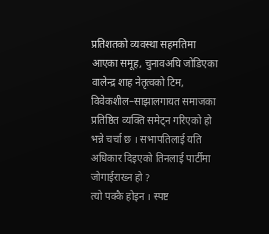प्रतिशतको व्यवस्था सहमतिमा आएका समूह, चुनावअघि जोडिएका वालेन्द्र शाह नेतृत्वको टिम, विवेकशील–साझालगायत समाजका प्रतिष्ठित व्यक्ति समेट्न गरिएको हो भन्ने चर्चा छ । सभापतिलाई यति अधिकार दिइएको तिनलाई पार्टीमा जोगाईराख्न हो ?
त्यो पक्कै होइन । स्पष्ट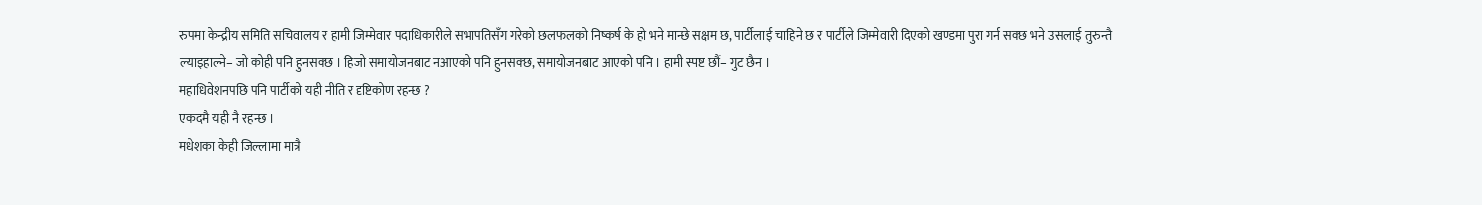रुपमा केन्द्रीय समिति सचिवालय र हामी जिम्मेवार पदाधिकारीले सभापतिसँग गरेको छलफलको निष्कर्ष के हो भने मान्छे सक्षम छ, पार्टीलाई चाहिने छ र पार्टीले जिम्मेवारी दिएको खण्डमा पुरा गर्न सक्छ भने उसलाई तुरुन्तै ल्याइहाल्ने– जो कोही पनि हुनसक्छ । हिजो समायोजनबाट नआएको पनि हुनसक्छ, समायोजनबाट आएको पनि । हामी स्पष्ट छौं– गुट छैन ।
महाधिवेशनपछि पनि पार्टीको यही नीति र दृष्टिकोण रहन्छ ?
एकदमै यही नै रहन्छ ।
मधेशका केही जिल्लामा मात्रै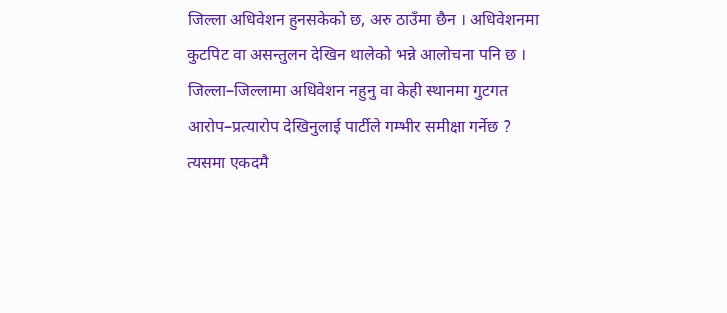जिल्ला अधिवेशन हुनसकेको छ, अरु ठाउँमा छैन । अधिवेशनमा कुटपिट वा असन्तुलन देखिन थालेको भन्ने आलोचना पनि छ । जिल्ला–जिल्लामा अधिवेशन नहुनु वा केही स्थानमा गुटगत आरोप–प्रत्यारोप देखिनुलाई पार्टीले गम्भीर समीक्षा गर्नेछ ?
त्यसमा एकदमै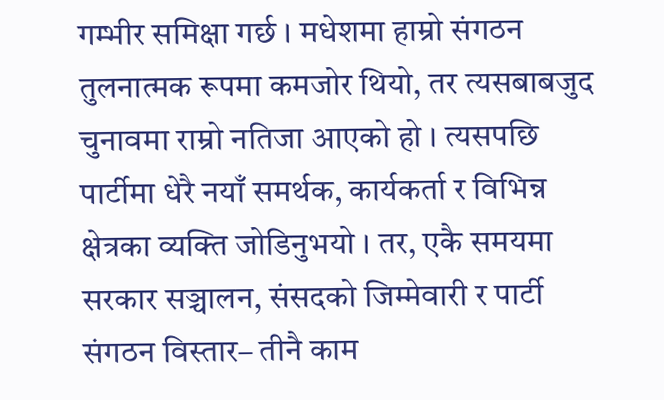गम्भीर समिक्षा गर्छ । मधेशमा हाम्रो संगठन तुलनात्मक रूपमा कमजोर थियो, तर त्यसबाबजुद चुनावमा राम्रो नतिजा आएको हो । त्यसपछि पार्टीमा धेरै नयाँ समर्थक, कार्यकर्ता र विभिन्न क्षेत्रका व्यक्ति जोडिनुभयो । तर, एकै समयमा सरकार सञ्चालन, संसदको जिम्मेवारी र पार्टी संगठन विस्तार– तीनै काम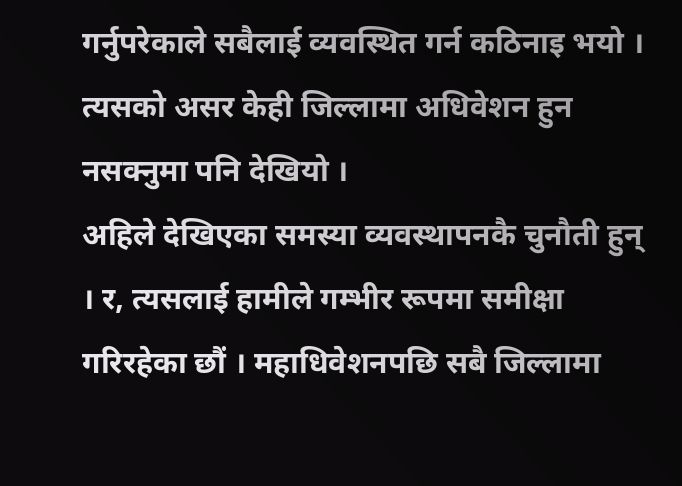गर्नुपरेकाले सबैलाई व्यवस्थित गर्न कठिनाइ भयो । त्यसको असर केही जिल्लामा अधिवेशन हुन नसक्नुमा पनि देखियो ।
अहिले देखिएका समस्या व्यवस्थापनकै चुनौती हुन् । र, त्यसलाई हामीले गम्भीर रूपमा समीक्षा गरिरहेका छौं । महाधिवेशनपछि सबै जिल्लामा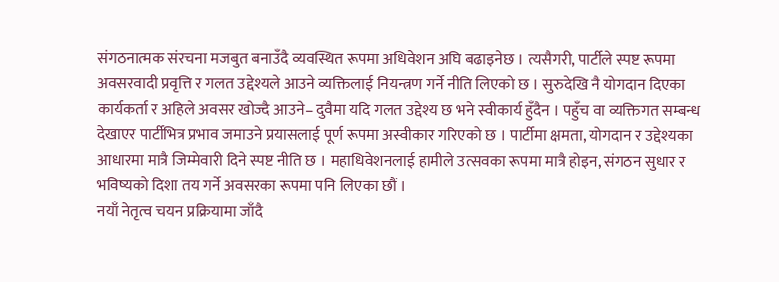संगठनात्मक संरचना मजबुत बनाउँदै व्यवस्थित रूपमा अधिवेशन अघि बढाइनेछ । त्यसैगरी, पार्टीले स्पष्ट रूपमा अवसरवादी प्रवृत्ति र गलत उद्देश्यले आउने व्यक्तिलाई नियन्त्रण गर्ने नीति लिएको छ । सुरुदेखि नै योगदान दिएका कार्यकर्ता र अहिले अवसर खोज्दै आउने– दुवैमा यदि गलत उद्देश्य छ भने स्वीकार्य हुँदैन । पहुँच वा व्यक्तिगत सम्बन्ध देखाएर पार्टीभित्र प्रभाव जमाउने प्रयासलाई पूर्ण रूपमा अस्वीकार गरिएको छ । पार्टीमा क्षमता, योगदान र उद्देश्यका आधारमा मात्रै जिम्मेवारी दिने स्पष्ट नीति छ । महाधिवेशनलाई हामीले उत्सवका रूपमा मात्रै होइन, संगठन सुधार र भविष्यको दिशा तय गर्ने अवसरका रूपमा पनि लिएका छौं ।
नयाँ नेतृत्व चयन प्रक्रियामा जाँदै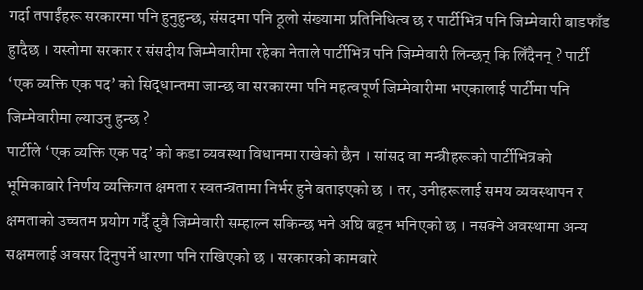गर्दा तपाईंहरू सरकारमा पनि हुनुहुन्छ, संसदमा पनि ठूलो संख्यामा प्रतिनिधित्व छ र पार्टीभित्र पनि जिम्मेवारी बाडफाँड हुादैछ । यस्तोमा सरकार र संसदीय जिम्मेवारीमा रहेका नेताले पार्टीभित्र पनि जिम्मेवारी लिन्छन् कि लिँदैनन् ? पार्टी ‘एक व्यक्ति एक पद’ को सिद्धान्तमा जान्छ वा सरकारमा पनि महत्वपूर्ण जिम्मेवारीमा भएकालाई पार्टीमा पनि जिम्मेवारीमा ल्याउनु हुन्छ ?
पार्टीले ‘एक व्यक्ति एक पद’ को कडा व्यवस्था विधानमा राखेको छैन । सांसद वा मन्त्रीहरूको पार्टीभित्रको भूमिकाबारे निर्णय व्यक्तिगत क्षमता र स्वतन्त्रतामा निर्भर हुने बताइएको छ । तर, उनीहरूलाई समय व्यवस्थापन र क्षमताको उच्चतम प्रयोग गर्दै दुवै जिम्मेवारी सम्हाल्न सकिन्छ भने अघि बढ्न भनिएको छ । नसक्ने अवस्थामा अन्य सक्षमलाई अवसर दिनुपर्ने धारणा पनि राखिएको छ । सरकारको कामबारे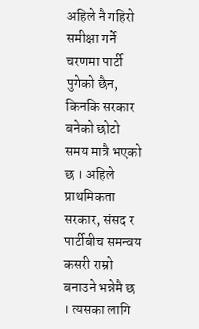अहिले नै गहिरो समीक्षा गर्ने चरणमा पार्टी पुगेको छैन, किनकि सरकार बनेको छोटो समय मात्रै भएको छ । अहिले प्राथमिकता सरकार, संसद र पार्टीबीच समन्वय कसरी राम्रो बनाउने भन्नेमै छ । त्यसका लागि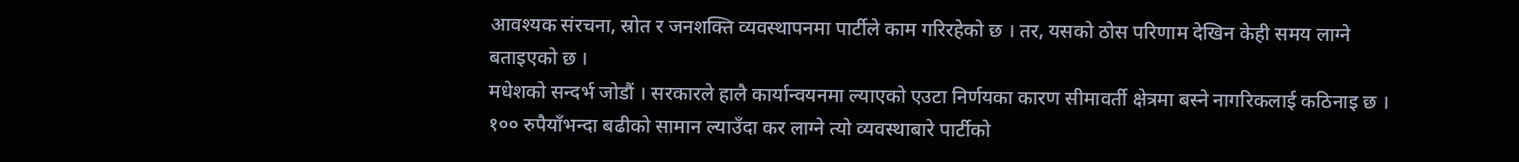आवश्यक संरचना, स्रोत र जनशक्ति व्यवस्थापनमा पार्टीले काम गरिरहेको छ । तर, यसको ठोस परिणाम देखिन केही समय लाग्ने बताइएको छ ।
मधेशको सन्दर्भ जोडौं । सरकारले हालै कार्यान्वयनमा ल्याएको एउटा निर्णयका कारण सीमावर्ती क्षेत्रमा बस्ने नागरिकलाई कठिनाइ छ । १०० रुपैयाँभन्दा बढीको सामान ल्याउँदा कर लाग्ने त्यो व्यवस्थाबारे पार्टीको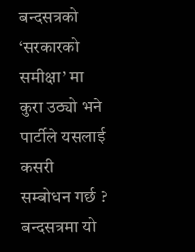बन्दसत्रको ‘सरकारको समीक्षा’ मा कुरा उठ्यो भने पार्टीले यसलाई कसरी सम्बोधन गर्छ ?
बन्दसत्रमा यो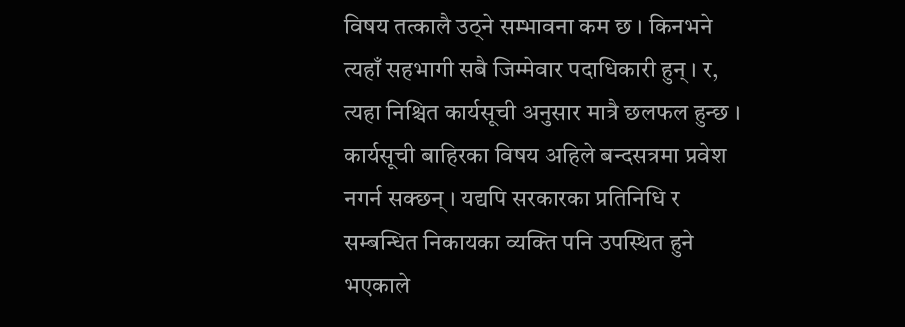विषय तत्कालै उठ्ने सम्भावना कम छ । किनभने त्यहाँ सहभागी सबै जिम्मेवार पदाधिकारी हुन् । र, त्यहा निश्चित कार्यसूची अनुसार मात्रै छलफल हुन्छ । कार्यसूची बाहिरका विषय अहिले बन्दसत्रमा प्रवेश नगर्न सक्छन् । यद्यपि सरकारका प्रतिनिधि र सम्बन्धित निकायका व्यक्ति पनि उपस्थित हुने भएकाले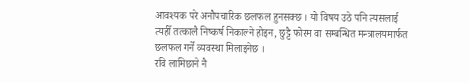आवश्यक परे अनौपचारिक छलफल हुनसक्छ । यो विषय उठे पनि त्यसलाई त्यहीँ तत्कालै निष्कर्ष निकाल्ने होइन, छुट्टै फोरम वा सम्बन्धित मन्त्रालयमार्फत छलफल गर्ने व्यवस्था मिलाइनेछ ।
रवि लामिछाने नै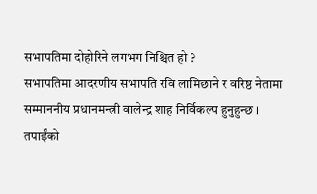सभापतिमा दोहोरिने लगभग निश्चित हो ?
सभापतिमा आदरणीय सभापति रवि लामिछाने र वरिष्ठ नेतामा सम्माननीय प्रधानमन्त्री वालेन्द्र शाह निर्विकल्प हुनुहुन्छ ।
तपाईंको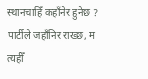स्थानचाहिँ कहाँनेर हुनेछ ?
पार्टीले जहाँनिर राख्छ, म त्यहीँ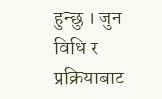हुन्छु । जुन विधि र प्रक्रियाबाट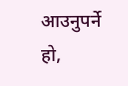आउनुपर्ने हो,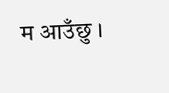म आउँछु ।